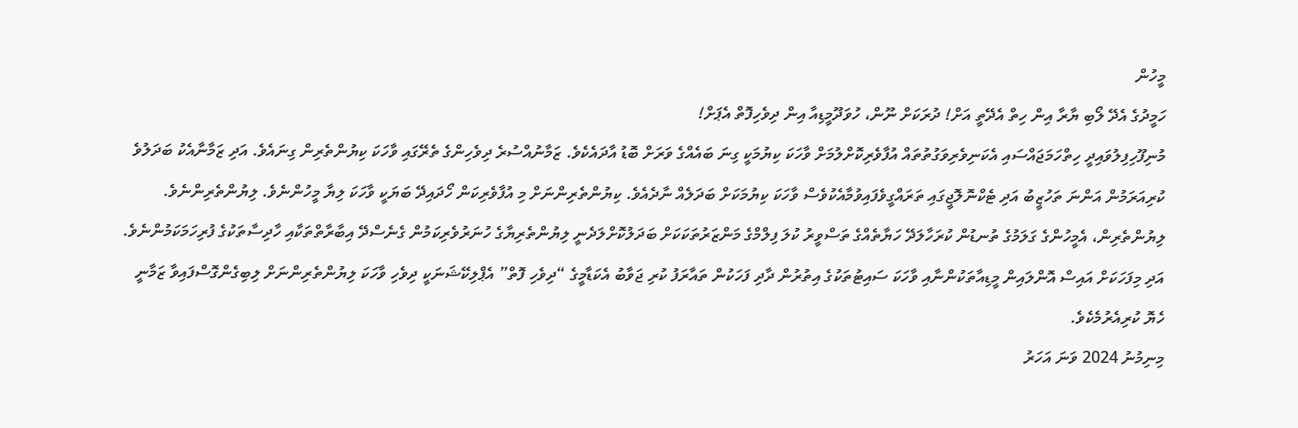މީހުން
ހަމީދުގެ އެދޭ ލޯބި ޔާރާ އިން ހިތް އެދޭތީ އަށް! ދުރަކަށް ނޫން، ހުވަދޫމީޑިއާ އިން ދިވެހިފޮތް އެޕަށް!
މުނިފޫހިފިލުވައިދީ ހިތްހަމަޖައްސައި އެކަނިވެރިވަގުތުތައް އުފާވެރިކޮށްލުމަށް ވާހަކަ ކިޔުމަކީ ގިނަ ބައެއްގެ ވަރަށް ބޮޑު އާދައެކެވެ. ޒަމާނުއްސުރެ ދިވެހިންގެ ތެރޭގައި ވާހަކަ ކިޔުންތެރިން ގިނައެވެ. އަދި ޒަމާނާއެކު ބަދަލުވެ ކުރިއަރަމުން އަންނަ ތަހުޒީބު އަދި ޓެކްނޮލޮޖީގައި ތަރައްގީވެފައިވުމާއެކުވެސް ވާހަކަ ކިޔުމަކަށް ބަދަލެއް ނާދެއެވެ. ކިޔުންތެރިންނަށް މި އުފާވެރިކަން ހޯދައިދޭ ބަޔަކީ ވާހަކަ ލިޔާ މީހުންނެވެ. ލިޔުންތެރިންނެވެ.
ލިޔުންތެރިން، އެމީހުންގެ ގަލަމުގެ ތުނޑުން ކުރަހާލަދޭ ހަޔާތެއްގެ ތަސްވީރު ކުލަ ފިލްމްގެ މަންޒަރުތަކަކަށް ބަދަލުކޮށްލަދެނީ ލިޔުންތެރިޔާގެ ހުނަރުވެރިކަމުން ގެނެސްދޭ އިބާރާތްތަކާއި ހާދިސާތަކުގެ ފުރިހަމަކަމުންނެވެ. އަދި މިފަހަކަށް އައިސް އޮންލައިން މީޑިއާތަކުންނާއި ވާހަކަ ސައިޓުތަކުގެ އިތުރުން ދާދި ފަހަކުން ތައާރަފު ކުރި ޖަވާބު އެކަޑާމީގެ “ދިވެހި ފޮތް” އެޕްލިކޭޝަނަކީ ދިވެހި ވާހަކަ ލިޔުންތެރިންނަށް ލިބިގެންގޮސްފައިވާ ޒަމާނީ ހެޔޮ ކުރިއެރުމެކެވެ.
މިނިމުނު 2024 ވަނަ އަހަރު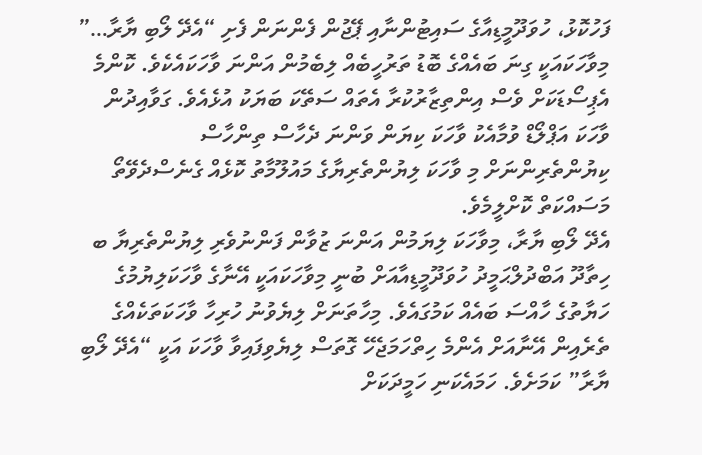ފަހުކޮޅު، ހުވަދޫމީޑިއާގެ ސައިޓުންނާއި ޕޭޖުން ފެންނަން ފެށި “އެދޭ ލޯބި ޔާރާ…” މިވާހަކައަކީ ގިނަ ބައެއްގެ ބޮޑު ތަރުހީބެއް ލިބެމުން އަންނަ ވާހަކައެކެވެ. ކޮންމެ އެޕިސޯޑަކަށް ވެސް އިންތިޒާރުކުރާ އެތައް ސަތޭކަ ބަޔަކު އުޅެއެވެ. ގަވާއިދުން ވާހަކަ އަޕްލޯޑް ވުމާއެކު ވާހަކަ ކިޔަން ވަންނަ ދެހާސް ތިންހާސް ކިޔުންތެރިންނަށް މި ވާހަކަ ލިޔުންތެރިޔާގެ މައުލޫމާތު ކޮޅެއް ގެނެސްދެވޭތޯ މަސައްކަތް ކޮށްލީމެވެ.
އެދޭ ލޯބި ޔާރާ، މިވާހަކަ ލިޔަމުން އަންނަ ޒުވާން ފަންނުވެރި ލިޔުންތެރިޔާ ބ ހިތާދޫ އަބްދުލްޙަމީދު ހުވަދޫމީޑިއާއަށް ބުނީ މިވާހަކައަކީ އޭނާގެ ވާހަކަލިޔުމުގެ ހަޔާތުގެ ހާއްސަ ބައެއް ކަމުގައެވެ. މިހާތަނަށް ލިޔެވުނު ހުރިހާ ވާހަކަތަކެއްގެ ތެރެއިން އޭނާއަށް އެންމެ ހިތްހަމަޖެހޭ ގޮތަސް ލިޔެވިފައިވާ ވާހަކަ އަކީ “އެދޭ ލޯބި ޔާރާ” ކަމަށެވެ. ހަމައެކަނި ހަމީދަކަށް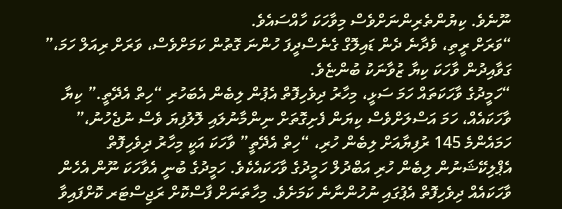ނޫނެވެ. ކިޔުންތެރިންނަށްވެސް މިވާހަކަ ހާއްސައެވެ.
“ވަރަށް ރީތި، ވެދާނެ ދެން ޑައިލޮގް ގެނެސްދީފަ ހުންނަ ގޮތުން ކަމަށްވެސް، ވަރަށް ރިއަލް ހަމަ،” ގަވާއިދުން ވާހަކަ ކިޔާ ޒުވާނަކު ބުންޏެވެ.
“ހަމީދުގެ ވާހަކަތައް ހަމަ ސަޅީ، މިހާރު ދިވެހިފޮތް އެޕުން ލިބެން އެބަހުރި “ހިތް އެދޭތީ.” ކިޔާ ވާހަކައެއް، ހަމަ އަސްލަށްވެސް ކިޔަން ފެށިގޮތަށް ނިންމާނުލައި ލޮލުފިޔަ ވެސް ނުޖެހުނު،”
ހަމައެންމެ 145 ރުފިޔާއަށް ލިބެން ހުރި، “ހިތް އެދޭތީ” ވާހަކަ އަކީ މިހާރު ދިވެހިފޮތް އެޕްލިކޭޝަނުން ލިބެން ހުރި އަބްދުލް ހަމީދުގެ ވާހަކައެކެވެ. ހަމީދުގެ ބުނީ އެވާހަކަ ނޫން އެހެން ވާހަކައެއް ދިވެހިފޮތް އެޕުގައި ނުހުންނާނެ ކަމަށެވެ. މިހާތަނަށް ފާސްކޮށް ރަޖިސްޓަރ ކޮށްފައިވާ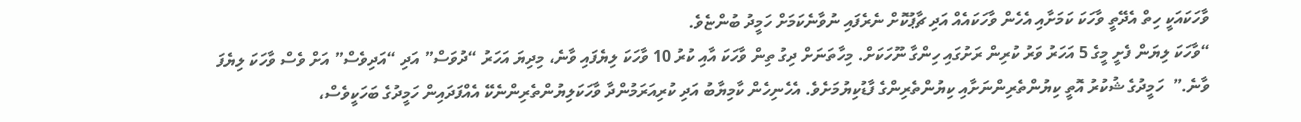ވާހަކައަކީ ހިތް އެދޭތީ ވާހަކަ ކަމަށާއި އެހެން ވާހަކައެއް އަދި ޗާޕުކޮށް ނެރެފައި ނުވާނެކަމަށް ހަމީދު ބުންޏެވެ.
“ވާހަކަ ލިޔަން ފެށީ މީގެ 5 އަހަރު ވަރު ކުރިން ރަށުގައި ހިންގާ ނޫހަކަށް. މިހާތަނަށް ދިގު ތިން ވާހަކަ އާއި ކުރު 10 ވާހަކަ ލިޔެފައި ވާނެ، މިދިޔަ އަހަރު “ދުވަސް” އަދި “އަދިވެސް” އަށް ވެސް ވާހަކަ ލިޔެފަ ވާނެ.”  ހަމީދުގެ ޝުކުރު އޮތީ ކިޔުންތެރިންނަށާއި ކިޔުންތެރިންގެ ފާޑުކިޔުމަށެވެ. އެހެނިހެން ކާމިޔާބު އަދި ކުރިއަރަމުންދާ ވާހަކަލިޔުންތެރިންނެކޭ އެއްފަދައިން ހަމީދުގެ ބަހަކީވެސް،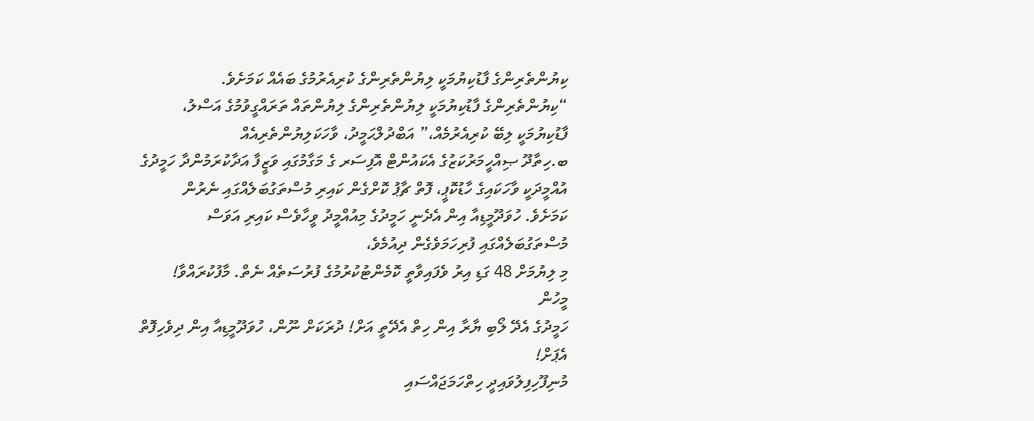ކިޔުންތެރިންގެ ފާޑުކިޔުމަކީ ލިޔުންތެރިންގެ ކުރިއެރުމުގެ ބައެއް ކަމަށެވެ.
“ކިޔުންތެރިންގެ ފާޑުކިޔުމަކީ ލިޔުންތެރިންގެ ލިޔުންތައް ތަރައްގީވުމުގެ އަސްލު، ފާޑުކިޔުމަކީ ލިބޭ ކުރިއެރުމެއް،” އަބްދުލްޙަމީދު، ވާހަކަލިޔުންތެރިއެއް
ބ.ހިތާދޫ ޞިއްހީމަރުކަޒުގެ އެކައުންޓް އޮފިސަރ ގެ މަގާމުގައި ވަޒީފާ އަދާކުރަމުންދާ ހަމީދުގެ އުއްމީދަކީ ވާހަކައިގެ ހާޑުކޮޕީ، ފޮތް ޗާޕު ކޮށްގެން ކައިރި މުސްތަގުބަލެއްގައި ނެރުން ކަމަށެވެ. ހުވަދޫމީޑިއާ އިން އެދެނީ ހަމީދުގެ މިއުއްމީދު ވީހާވެސް ކައިރި އަވަސް މުސްތަގުބަލެއްގައި ފުރިހަމަވެގެން ދިއުމެވެ،
މި ލިޔުމަށް 48 ގަޑި އިރު ވެފައިވާތީ ކޮމެންޓުކުރުމުގެ ފުރުސަތެއް ނެތް. މާފުކުރައްވާ!
މީހުން
ހަމީދުގެ އެދޭ ލޯބި ޔާރާ އިން ހިތް އެދޭތީ އަށް! ދުރަކަށް ނޫން، ހުވަދޫމީޑިއާ އިން ދިވެހިފޮތް އެޕަށް!
މުނިފޫހިފިލުވައިދީ ހިތްހަމަޖައްސައި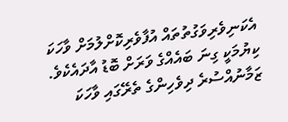އެކަނިވެރިވަގުތުތައް އުފާވެރިކޮށްލުމަށް ވާހަކަ ކިޔުމަކީ ގިނަ ބައެއްގެ ވަރަށް ބޮޑު އާދައެކެވެ. ޒަމާނުއްސުރެ ދިވެހިންގެ ތެރޭގައި ވާހަކަ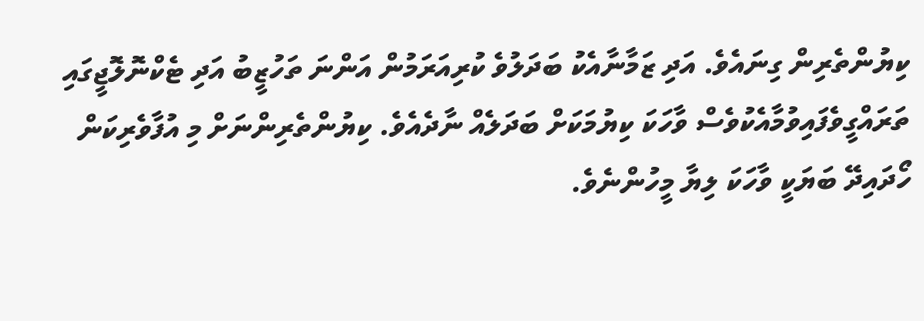ކިޔުންތެރިން ގިނައެވެ. އަދި ޒަމާނާއެކު ބަދަލުވެ ކުރިއަރަމުން އަންނަ ތަހުޒީބު އަދި ޓެކްނޮލޮޖީގައި ތަރައްގީވެފައިވުމާއެކުވެސް ވާހަކަ ކިޔުމަކަށް ބަދަލެއް ނާދެއެވެ. ކިޔުންތެރިންނަށް މި އުފާވެރިކަން ހޯދައިދޭ ބަޔަކީ ވާހަކަ ލިޔާ މީހުންނެވެ.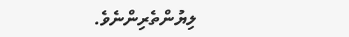ލިޔުންތެރިންނެވެ.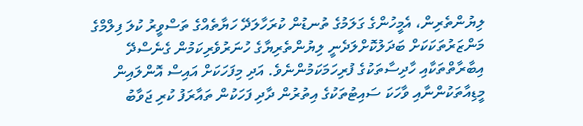ލިޔުންތެރިން، އެމީހުންގެ ގަލަމުގެ ތުނޑުން ކުރަހާލަދޭ ހަޔާތެއްގެ ތަސްވީރު ކުލަ ފިލްމްގެ މަންޒަރުތަކަކަށް ބަދަލުކޮށްލަދެނީ ލިޔުންތެރިޔާގެ ހުނަރުވެރިކަމުން ގެނެސްދޭ އިބާރާތްތަކާއި ހާދިސާތަކުގެ ފުރިހަމަކަމުންނެވެ. އަދި މިފަހަކަށް އައިސް އޮންލައިން މީޑިއާތަކުންނާއި ވާހަކަ ސައިޓުތަކުގެ އިތުރުން ދާދި ފަހަކުން ތައާރަފު ކުރި ޖަވާބު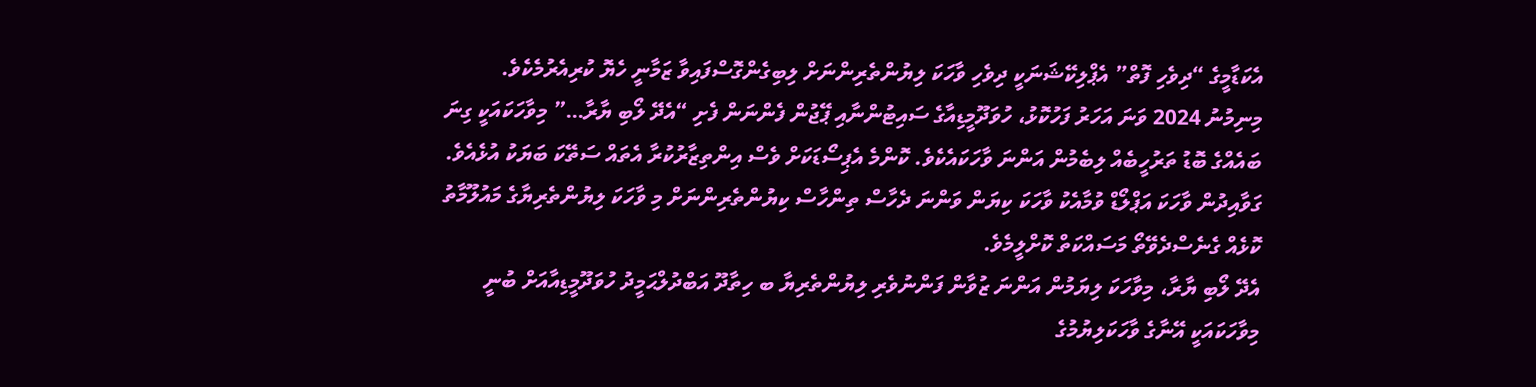އެކަޑާމީގެ “ދިވެހި ފޮތް” އެޕްލިކޭޝަނަކީ ދިވެހި ވާހަކަ ލިޔުންތެރިންނަށް ލިބިގެންގޮސްފައިވާ ޒަމާނީ ހެޔޮ ކުރިއެރުމެކެވެ.
މިނިމުނު 2024 ވަނަ އަހަރު ފަހުކޮޅު، ހުވަދޫމީޑިއާގެ ސައިޓުންނާއި ޕޭޖުން ފެންނަން ފެށި “އެދޭ ލޯބި ޔާރާ…” މިވާހަކައަކީ ގިނަ ބައެއްގެ ބޮޑު ތަރުހީބެއް ލިބެމުން އަންނަ ވާހަކައެކެވެ. ކޮންމެ އެޕިސޯޑަކަށް ވެސް އިންތިޒާރުކުރާ އެތައް ސަތޭކަ ބަޔަކު އުޅެއެވެ. ގަވާއިދުން ވާހަކަ އަޕްލޯޑް ވުމާއެކު ވާހަކަ ކިޔަން ވަންނަ ދެހާސް ތިންހާސް ކިޔުންތެރިންނަށް މި ވާހަކަ ލިޔުންތެރިޔާގެ މައުލޫމާތު ކޮޅެއް ގެނެސްދެވޭތޯ މަސައްކަތް ކޮށްލީމެވެ.
އެދޭ ލޯބި ޔާރާ، މިވާހަކަ ލިޔަމުން އަންނަ ޒުވާން ފަންނުވެރި ލިޔުންތެރިޔާ ބ ހިތާދޫ އަބްދުލްޙަމީދު ހުވަދޫމީޑިއާއަށް ބުނީ މިވާހަކައަކީ އޭނާގެ ވާހަކަލިޔުމުގެ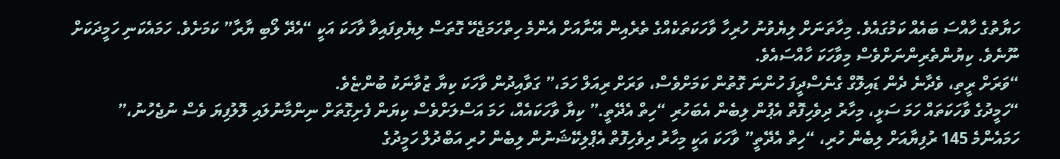ހަޔާތުގެ ހާއްސަ ބައެއް ކަމުގައެވެ. މިހާތަނަށް ލިޔެވުނު ހުރިހާ ވާހަކަތަކެއްގެ ތެރެއިން އޭނާއަށް އެންމެ ހިތްހަމަޖެހޭ ގޮތަސް ލިޔެވިފައިވާ ވާހަކަ އަކީ “އެދޭ ލޯބި ޔާރާ” ކަމަށެވެ. ހަމައެކަނި ހަމީދަކަށް ނޫނެވެ. ކިޔުންތެރިންނަށްވެސް މިވާހަކަ ހާއްސައެވެ.
“ވަރަށް ރީތި، ވެދާނެ ދެން ޑައިލޮގް ގެނެސްދީފަ ހުންނަ ގޮތުން ކަމަށްވެސް، ވަރަށް ރިއަލް ހަމަ،” ގަވާއިދުން ވާހަކަ ކިޔާ ޒުވާނަކު ބުންޏެވެ.
“ހަމީދުގެ ވާހަކަތައް ހަމަ ސަޅީ، މިހާރު ދިވެހިފޮތް އެޕުން ލިބެން އެބަހުރި “ހިތް އެދޭތީ.” ކިޔާ ވާހަކައެއް، ހަމަ އަސްލަށްވެސް ކިޔަން ފެށިގޮތަށް ނިންމާނުލައި ލޮލުފިޔަ ވެސް ނުޖެހުނު،”
ހަމައެންމެ 145 ރުފިޔާއަށް ލިބެން ހުރި، “ހިތް އެދޭތީ” ވާހަކަ އަކީ މިހާރު ދިވެހިފޮތް އެޕްލިކޭޝަނުން ލިބެން ހުރި އަބްދުލް ހަމީދުގެ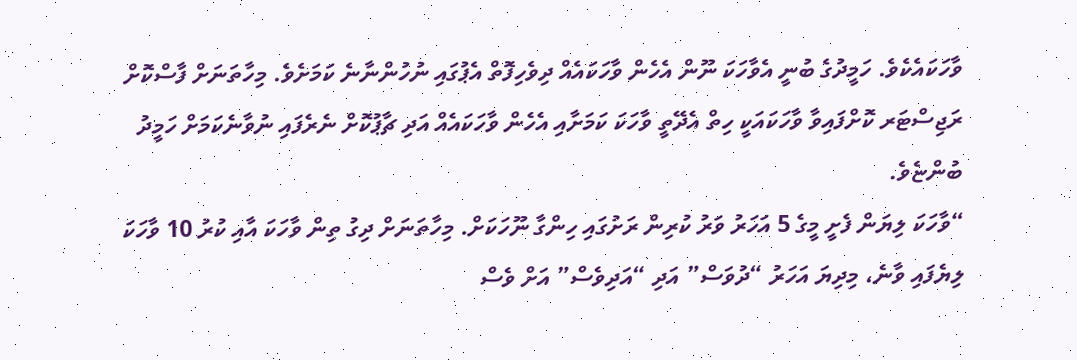ވާހަކައެކެވެ. ހަމީދުގެ ބުނީ އެވާހަކަ ނޫން އެހެން ވާހަކައެއް ދިވެހިފޮތް އެޕުގައި ނުހުންނާނެ ކަމަށެވެ. މިހާތަނަށް ފާސްކޮށް ރަޖިސްޓަރ ކޮށްފައިވާ ވާހަކައަކީ ހިތް އެދޭތީ ވާހަކަ ކަމަށާއި އެހެން ވާހަކައެއް އަދި ޗާޕުކޮށް ނެރެފައި ނުވާނެކަމަށް ހަމީދު ބުންޏެވެ.
“ވާހަކަ ލިޔަން ފެށީ މީގެ 5 އަހަރު ވަރު ކުރިން ރަށުގައި ހިންގާ ނޫހަކަށް. މިހާތަނަށް ދިގު ތިން ވާހަކަ އާއި ކުރު 10 ވާހަކަ ލިޔެފައި ވާނެ، މިދިޔަ އަހަރު “ދުވަސް” އަދި “އަދިވެސް” އަށް ވެސް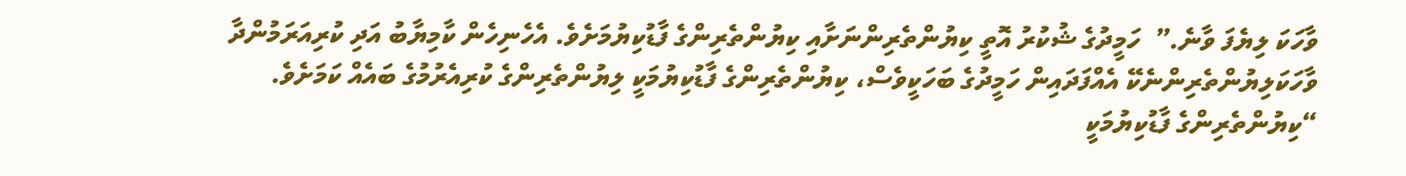ވާހަކަ ލިޔެފަ ވާނެ.”  ހަމީދުގެ ޝުކުރު އޮތީ ކިޔުންތެރިންނަށާއި ކިޔުންތެރިންގެ ފާޑުކިޔުމަށެވެ. އެހެނިހެން ކާމިޔާބު އަދި ކުރިއަރަމުންދާ ވާހަކަލިޔުންތެރިންނެކޭ އެއްފަދައިން ހަމީދުގެ ބަހަކީވެސް، ކިޔުންތެރިންގެ ފާޑުކިޔުމަކީ ލިޔުންތެރިންގެ ކުރިއެރުމުގެ ބައެއް ކަމަށެވެ.
“ކިޔުންތެރިންގެ ފާޑުކިޔުމަކީ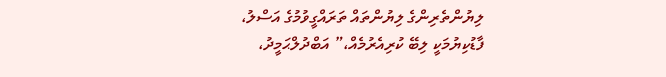ލިޔުންތެރިންގެ ލިޔުންތައް ތަރައްގީވުމުގެ އަސްލު، ފާޑުކިޔުމަކީ ލިބޭ ކުރިއެރުމެއް،” އަބްދުލްޙަމީދު،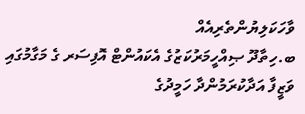ވާހަކަލިޔުންތެރިއެއް
ބ.ހިތާދޫ ޞިއްހީމަރުކަޒުގެ އެކައުންޓް އޮފިސަރ ގެ މަގާމުގައި ވަޒީފާ އަދާކުރަމުންދާ ހަމީދުގެ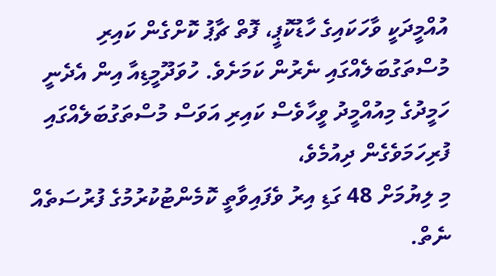އުއްމީދަކީ ވާހަކައިގެ ހާޑުކޮޕީ، ފޮތް ޗާޕު ކޮށްގެން ކައިރި މުސްތަގުބަލެއްގައި ނެރުން ކަމަށެވެ. ހުވަދޫމީޑިއާ އިން އެދެނީ ހަމީދުގެ މިއުއްމީދު ވީހާވެސް ކައިރި އަވަސް މުސްތަގުބަލެއްގައި ފުރިހަމަވެގެން ދިއުމެވެ،
މި ލިޔުމަށް 48 ގަޑި އިރު ވެފައިވާތީ ކޮމެންޓުކުރުމުގެ ފުރުސަތެއް ނެތް.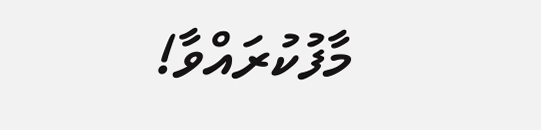މާފުކުރައްވާ!